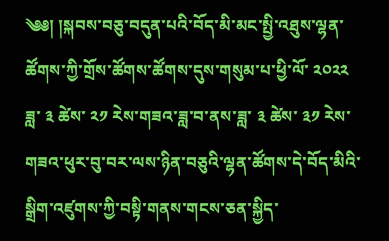༄༅། །སྐབས་བཅུ་བདུན་པའི་བོད་མི་མང་སྤྱི་འཐུས་ལྷན་ཚོགས་ཀྱི་གྲོས་ཚོགས་ཚོགས་དུས་གསུམ་པ་ཕྱི་ལོ་ ༢༠༢༢ ཟླ་ ༣ ཚེས་ ༢༡ རེས་གཟའ་ཟླ་བ་ནས་ཟླ་ ༣ ཚེས་ ༣༡ རེས་གཟའ་ཕུར་བུ་བར་ལས་ཉིན་བཅུའི་ལྷན་ཚོགས་དེ་བོད་མིའི་སྒྲིག་འཛུགས་ཀྱི་བསྟི་གནས་གངས་ཅན་སྐྱིད་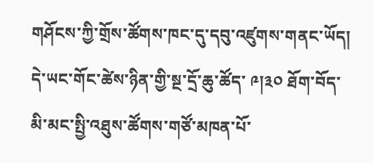གཤོངས་ཀྱི་གྲོས་ཚོགས་ཁང་དུ་དབུ་འཛུགས་གནང་ཡོད།
དེ་ཡང་གོང་ཚེས་ཉིན་གྱི་སྔ་དྲོ་ཆུ་ཚོད་ ༩།༣༠ ཐོག་བོད་མི་མང་སྤྱི་འཐུས་ཚོགས་གཙོ་མཁན་པོ་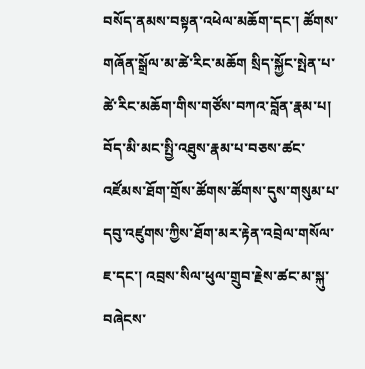བསོད་ནམས་བསྟན་འཕེལ་མཆོག་དང་། ཚོགས་གཞོན་སྒྲོལ་མ་ཚེ་རིང་མཆོག སྲིད་སྐྱོང་སྤེན་པ་ཚེ་རིང་མཆོག་གིས་གཙོས་བཀའ་བློན་རྣམ་པ། བོད་མི་མང་སྤྱི་འཐུས་རྣམ་པ་བཅས་ཚང་འཛོམས་ཐོག་གྲོས་ཚོགས་ཚོགས་དུས་གསུམ་པ་དབུ་འཛུགས་ཀྱིས་ཐོག་མར་རྟེན་འབྲེལ་གསོལ་ཇ་དང་། འབྲས་སིལ་ཕུལ་གྲུབ་རྗེས་ཚང་མ་སྐུ་བཞེངས་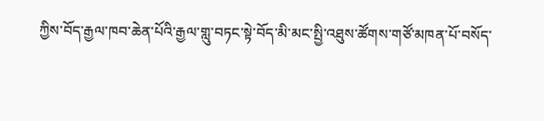ཀྱིས་བོད་རྒྱལ་ཁབ་ཆེན་པོའི་རྒྱལ་གླུ་བཏང་སྟེ་བོད་མི་མང་སྤྱི་འཐུས་ཚོགས་གཙོ་མཁན་པོ་བསོད་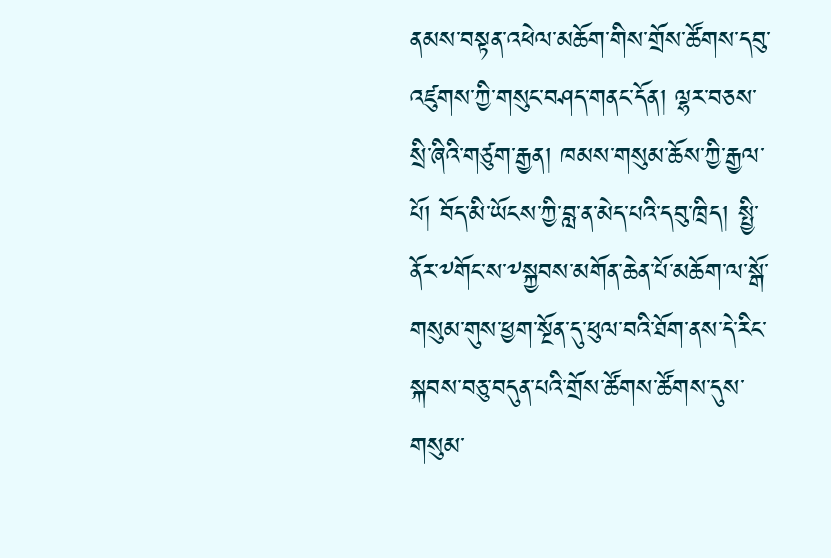ནམས་བསྟན་འཕེལ་མཆོག་གིས་གྲོས་ཚོགས་དབུ་འཛུགས་ཀྱི་གསུང་བཤད་གནང་དོན། ལྷར་བཅས་སྲི་ཞིའི་གཙུག་རྒྱན། ཁམས་གསུམ་ཆོས་ཀྱི་རྒྱལ་པོ། བོད་མི་ཡོངས་ཀྱི་བླ་ན་མེད་པའི་དབུ་ཁྲིད། སྤྱི་ནོར་༸གོང་ས་༸སྐྱབས་མགོན་ཆེན་པོ་མཆོག་ལ་སྒོ་གསུམ་གུས་ཕྱག་སྔོན་དུ་ཕུལ་བའི་ཐོག་ནས་དེ་རིང་སྐབས་བཅུ་བདུན་པའི་གྲོས་ཚོགས་ཚོགས་དུས་གསུམ་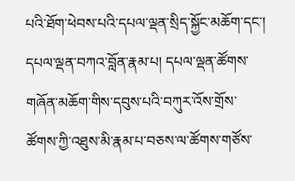པའི་ཐོག་ཕེབས་པའི་དཔལ་ལྡན་སྲིད་སྐྱོང་མཆོག་དང་། དཔལ་ལྡན་བཀའ་བློན་རྣམ་པ། དཔལ་ལྡན་ཚོགས་གཞོན་མཆོག་གིས་དབུས་པའི་བཀུར་འོས་གྲོས་ཚོགས་ཀྱི་འཐུས་མི་རྣམ་པ་བཅས་ལ་ཚོགས་གཙོས་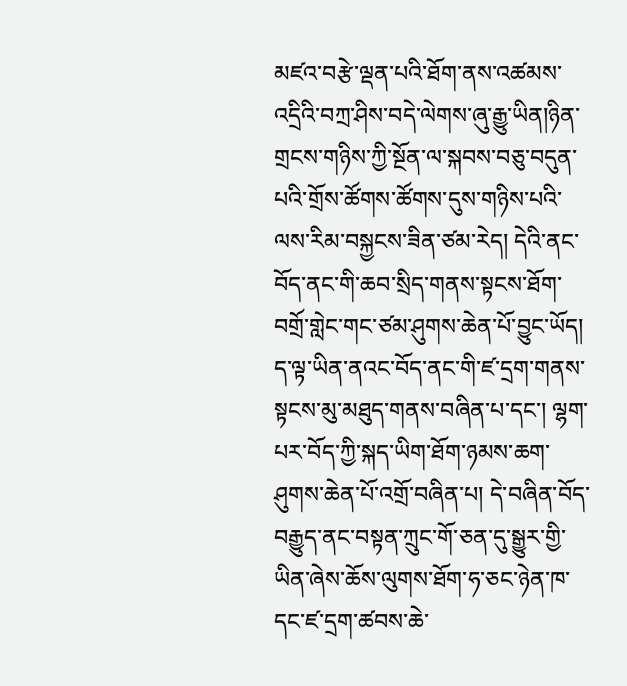མཛའ་བརྩེ་ལྡན་པའི་ཐོག་ནས་འཚམས་འདྲིའི་བཀྲ་ཤིས་བདེ་ལེགས་ཞུ་རྒྱུ་ཡིན།ཉིན་གྲངས་གཉིས་ཀྱི་སྔོན་ལ་སྐབས་བཅུ་བདུན་པའི་གྲོས་ཚོགས་ཚོགས་དུས་གཉིས་པའི་ལས་རིམ་བསྐྱངས་ཟིན་ཙམ་རེད། དེའི་ནང་བོད་ནང་གི་ཆབ་སྲིད་གནས་སྟངས་ཐོག་བགྲོ་གླེང་གང་ཙམ་ཤུགས་ཆེན་པོ་བྱུང་ཡོད། ད་ལྟ་ཡིན་ནའང་བོད་ནང་གི་ཛ་དྲག་གནས་སྟངས་མུ་མཐུད་གནས་བཞིན་པ་དང་། ལྷག་པར་བོད་ཀྱི་སྐད་ཡིག་ཐོག་ཉམས་ཆག་ཤུགས་ཆེན་པོ་འགྲོ་བཞིན་པ། དེ་བཞིན་བོད་བརྒྱུད་ནང་བསྟན་ཀྲུང་གོ་ཅན་དུ་སྒྱུར་གྱི་ཡིན་ཞེས་ཆོས་ལུགས་ཐོག་ཧ་ཅང་ཉེན་ཁ་དང་ཛ་དྲག་ཚབས་ཆེ་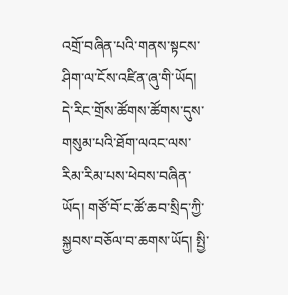འགྲོ་བཞིན་པའི་གནས་སྟངས་ཤིག་ལ་ངོས་འཛིན་ཞུ་གི་ཡོད།
དེ་རིང་གྲོས་ཚོགས་ཚོགས་དུས་གསུམ་པའི་ཐོག་ལའང་ལས་རིམ་རིམ་པས་ཕེབས་བཞིན་ཡོད། གཙོ་བོ་ང་ཚོ་ཆབ་སྲིད་ཀྱི་སྐྱབས་བཅོལ་བ་ཆགས་ཡོད། སྤྱི་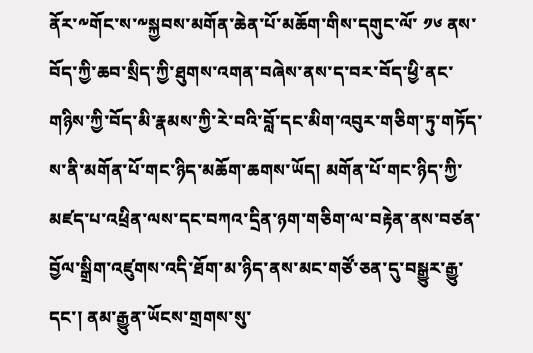ནོར་༸གོང་ས་༸སྐྱབས་མགོན་ཆེན་པོ་མཆོག་གིས་དགུང་ལོ་ ༡༦ ནས་བོད་ཀྱི་ཆབ་སྲིད་ཀྱི་ཐུགས་འགན་བཞེས་ནས་ད་བར་བོད་ཕྱི་ནང་གཉིས་ཀྱི་བོད་མི་རྣམས་ཀྱི་རེ་བའི་བློ་དང་མིག་འབུར་གཅིག་ཏུ་གཏོད་ས་ནི་མགོན་པོ་གང་ཉིད་མཆོག་ཆགས་ཡོད། མགོན་པོ་གང་ཉིད་ཀྱི་མཛད་པ་འཕྲིན་ལས་དང་བཀའ་དྲིན་ཉག་གཅིག་ལ་བརྟེན་ནས་བཙན་བྱོལ་སྒྲིག་འཛུགས་འདི་ཐོག་མ་ཉིད་ནས་མང་གཙོ་ཅན་དུ་བསྒྱུར་རྒྱུ་དང་། ནམ་རྒྱུན་ཡོངས་གྲགས་སུ་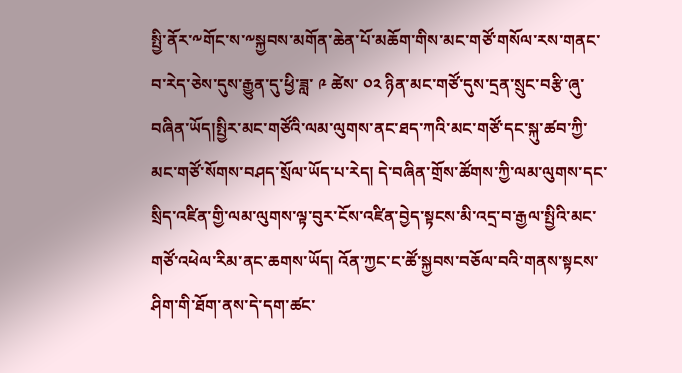སྤྱི་ནོར་༸གོང་ས་༸སྐྱབས་མགོན་ཆེན་པོ་མཆོག་གིས་མང་གཙོ་གསོལ་རས་གནང་བ་རེད་ཅེས་དུས་རྒྱུན་དུ་ཕྱི་ཟླ་ ༩ ཚེས་ ༠༢ ཉིན་མང་གཙོ་དུས་དྲན་སྲུང་བརྩི་ཞུ་བཞིན་ཡོད།སྤྱིར་མང་གཙོའི་ལམ་ལུགས་ནང་ཐད་ཀའི་མང་གཙོ་དང་སྐུ་ཚབ་ཀྱི་མང་གཙོ་སོགས་བཤད་སྲོལ་ཡོད་པ་རེད། དེ་བཞིན་གྲོས་ཚོགས་ཀྱི་ལམ་ལུགས་དང་སྲིད་འཛིན་གྱི་ལམ་ལུགས་ལྟ་བུར་ངོས་འཛིན་བྱེད་སྟངས་མི་འདྲ་བ་རྒྱལ་སྤྱིའི་མང་གཙོ་འཕེལ་རིམ་ནང་ཆགས་ཡོད། འོན་ཀྱང་ང་ཚོ་སྐྱབས་བཅོལ་བའི་གནས་སྟངས་ཤིག་གི་ཐོག་ནས་དེ་དག་ཚང་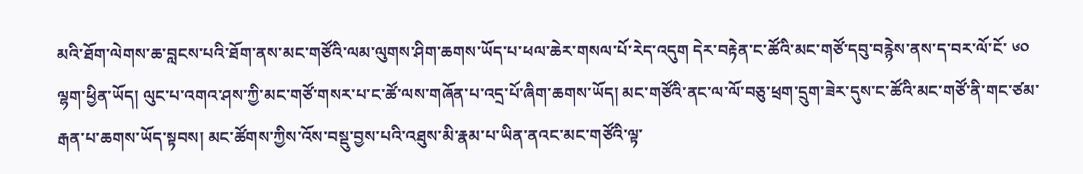མའི་ཐོག་ལེགས་ཆ་བླངས་པའི་ཐོག་ནས་མང་གཙོའི་ལམ་ལུགས་ཤིག་ཆགས་ཡོད་པ་ཕལ་ཆེར་གསལ་པོ་རེད་འདུག དེར་བརྟེན་ང་ཚོའི་མང་གཙོ་དབུ་བརྙེས་ནས་ད་བར་ལོ་ངོ་ ༦༠ ལྷག་ཕྱིན་ཡོད། ལུང་པ་འགའ་ཤས་ཀྱི་མང་གཙོ་གསར་པ་ང་ཚོ་ལས་གཞོན་པ་འདྲ་པོ་ཞིག་ཆགས་ཡོད། མང་གཙོའི་ནང་ལ་ལོ་བཅུ་ཕྲག་དྲུག་ཟེར་དུས་ང་ཚོའི་མང་གཙོ་ནི་གང་ཙམ་རྒན་པ་ཆགས་ཡོད་སྟབས། མང་ཚོགས་ཀྱིས་འོས་བསྡུ་བྱས་པའི་འཐུས་མི་རྣམ་པ་ཡིན་ནའང་མང་གཙོའི་ལྟ་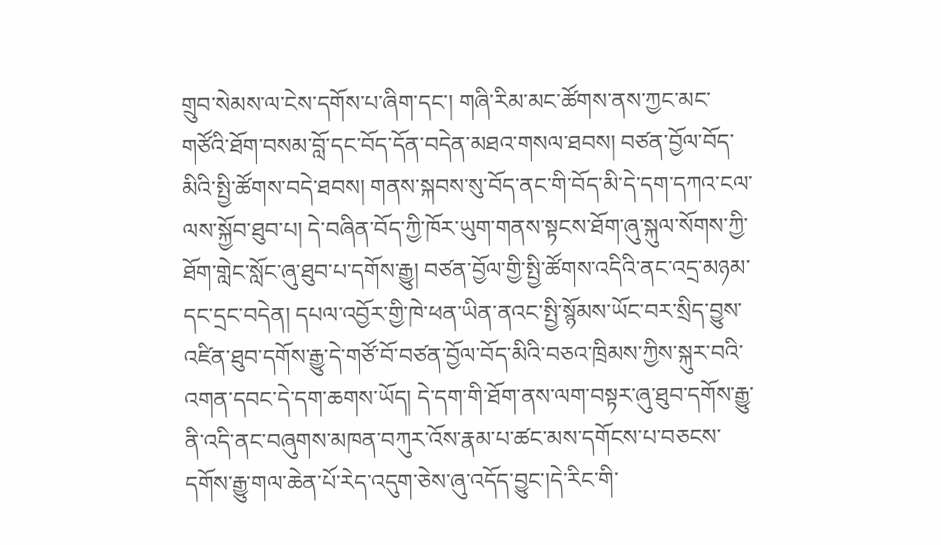གྲུབ་སེམས་ལ་ངེས་དགོས་པ་ཞིག་དང་། གཞི་རིམ་མང་ཚོགས་ནས་ཀྱང་མང་གཙོའི་ཐོག་བསམ་བློ་དང་བོད་དོན་བདེན་མཐའ་གསལ་ཐབས། བཙན་བྱོལ་བོད་མིའི་སྤྱི་ཚོགས་བདེ་ཐབས། གནས་སྐབས་སུ་བོད་ནང་གི་བོད་མི་དེ་དག་དཀའ་ངལ་ལས་སྐྱོབ་ཐུབ་པ། དེ་བཞིན་བོད་ཀྱི་ཁོར་ཡུག་གནས་སྟངས་ཐོག་ཞུ་སྐུལ་སོགས་ཀྱི་ཐོག་གླེང་སློང་ཞུ་ཐུབ་པ་དགོས་རྒྱུ། བཙན་བྱོལ་གྱི་སྤྱི་ཚོགས་འདིའི་ནང་འདྲ་མཉམ་དང་དྲང་བདེན། དཔལ་འབྱོར་གྱི་ཁེ་ཕན་ཡིན་ནའང་སྤྱི་སྙོམས་ཡོང་བར་སྲིད་བྱུས་འཛིན་ཐུབ་དགོས་རྒྱུ་དེ་གཙོ་བོ་བཙན་བྱོལ་བོད་མིའི་བཅའ་ཁྲིམས་ཀྱིས་སྐུར་བའི་འགན་དབང་དེ་དག་ཆགས་ཡོད། དེ་དག་གི་ཐོག་ནས་ལག་བསྟར་ཞུ་ཐུབ་དགོས་རྒྱུ་ནི་འདི་ནང་བཞུགས་མཁན་བཀུར་འོས་རྣམ་པ་ཚང་མས་དགོངས་པ་བཅངས་དགོས་རྒྱུ་གལ་ཆེན་པོ་རེད་འདུག་ཅེས་ཞུ་འདོད་བྱུང་།དེ་རིང་གི་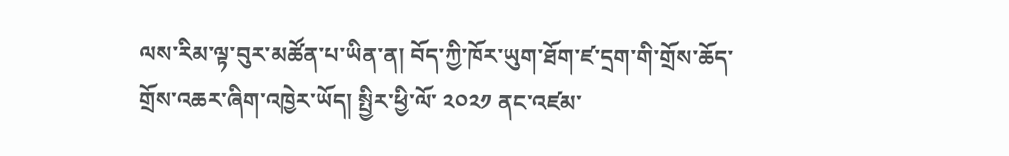ལས་རིམ་ལྟ་བུར་མཚོན་པ་ཡིན་ན། བོད་ཀྱི་ཁོར་ཡུག་ཐོག་ཛ་དྲག་གི་གྲོས་ཆོད་གྲོས་འཆར་ཞིག་འཁྱེར་ཡོད། སྤྱིར་ཕྱི་ལོ་ ༢༠༢༡ ནང་འཛམ་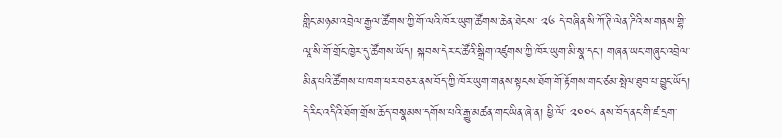གླིང་མཉམ་འབྲེལ་རྒྱལ་ཚོགས་ཀྱི་གོ་ལའི་ཁོར་ཡུག་ཚོགས་ཆེན་ཐེངས་ ༢༦ དེ་བཞིན་སི་ཀོ་ཊི་ལེན་ཌིའི་ས་གནས་གྷི་ལཱ་སི་གོ་གྲོང་ཁྱེར་དུ་ཚོགས་ཡོད། སྐབས་དེར་ང་ཚོའི་སྒྲིག་འཛུགས་ཀྱི་ཁོར་ཡུག་མི་སྣ་དང་། གཞན་ཡང་གཞུང་འབྲེལ་མིན་པའི་ཚོགས་པ་ཁག་ཕར་བཅར་ནས་བོད་ཀྱི་ཁོར་ཡུག་གནས་སྟངས་ཐོག་གོ་རྟོགས་གང་ཙམ་སྤེལ་ཐུབ་པ་བྱུང་ཡོད།
དེ་རིང་འདིའི་ཐོག་གྲོས་ཆོད་བསྣམས་དགོས་པའི་རྒྱུ་མཚན་གང་ཡིན་ཞེ་ན། ཕྱི་ལོ་ ༢༠༠༨ ནས་བོད་ནང་གི་ཛ་དྲག་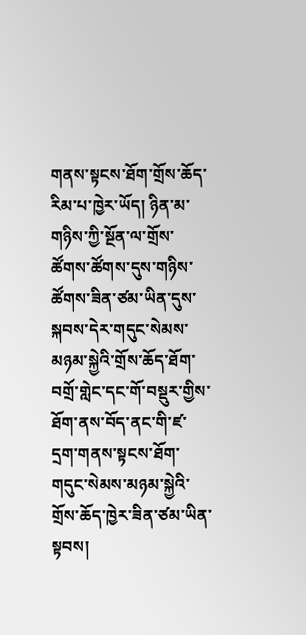གནས་སྟངས་ཐོག་གྲོས་ཆོད་རིམ་པ་ཁྱེར་ཡོད། ཉིན་མ་གཉིས་ཀྱི་སྔོན་ལ་གྲོས་ཚོགས་ཚོགས་དུས་གཉིས་ཚོགས་ཟིན་ཙམ་ཡིན་དུས་སྐབས་དེར་གདུང་སེམས་མཉམ་སྐྱེའི་གྲོས་ཆོད་ཐོག་བགྲོ་གླེང་དང་གོ་བསྡུར་གྱིས་ཐོག་ནས་བོད་ནང་གི་ཛ་དྲག་གནས་སྟངས་ཐོག་གདུང་སེམས་མཉམ་སྐྱེའི་གྲོས་ཆོད་ཁྱེར་ཟིན་ཙམ་ཡིན་སྟབས།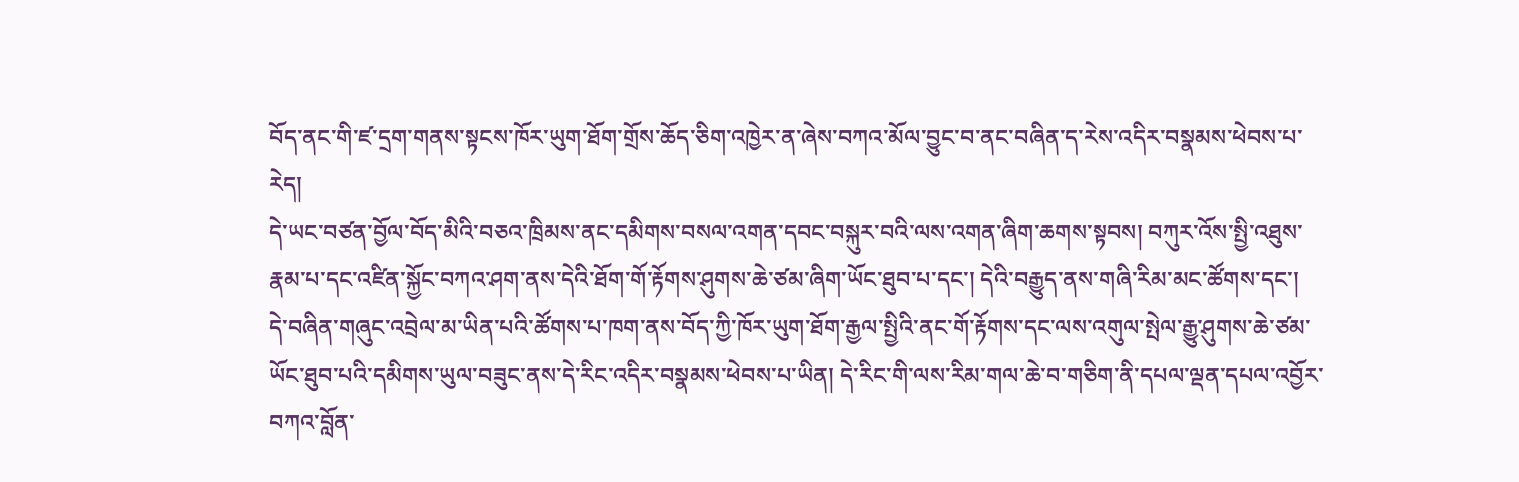བོད་ནང་གི་ཛ་དྲག་གནས་སྟངས་ཁོར་ཡུག་ཐོག་གྲོས་ཆོད་ཅིག་འཁྱེར་ན་ཞེས་བཀའ་མོལ་བྱུང་བ་ནང་བཞིན་ད་རེས་འདིར་བསྣམས་ཕེབས་པ་རེད།
དེ་ཡང་བཙན་བྱོལ་བོད་མིའི་བཅའ་ཁྲིམས་ནང་དམིགས་བསལ་འགན་དབང་བསྐུར་བའི་ལས་འགན་ཞིག་ཆགས་སྟབས། བཀུར་འོས་སྤྱི་འཐུས་རྣམ་པ་དང་འཛིན་སྐྱོང་བཀའ་ཤག་ནས་དེའི་ཐོག་གོ་རྟོགས་ཤུགས་ཆེ་ཙམ་ཞིག་ཡོང་ཐུབ་པ་དང་། དེའི་བརྒྱུད་ནས་གཞི་རིམ་མང་ཚོགས་དང་། དེ་བཞིན་གཞུང་འབྲེལ་མ་ཡིན་པའི་ཚོགས་པ་ཁག་ནས་བོད་ཀྱི་ཁོར་ཡུག་ཐོག་རྒྱལ་སྤྱིའི་ནང་གོ་རྟོགས་དང་ལས་འགུལ་སྤེལ་རྒྱུ་ཤུགས་ཆེ་ཙམ་ཡོང་ཐུབ་པའི་དམིགས་ཡུལ་བཟུང་ནས་དེ་རིང་འདིར་བསྣམས་ཕེབས་པ་ཡིན། དེ་རིང་གི་ལས་རིམ་གལ་ཆེ་བ་གཅིག་ནི་དཔལ་ལྡན་དཔལ་འབྱོར་བཀའ་བློན་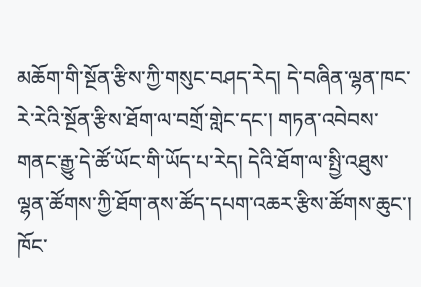མཆོག་གི་སྔོན་རྩིས་ཀྱི་གསུང་བཤད་རེད། དེ་བཞིན་ལྷན་ཁང་རེ་རེའི་སྔོན་རྩིས་ཐོག་ལ་བགྲོ་གླེང་དང་། གཏན་འབེབས་གནང་རྒྱུ་དེ་ཚོ་ཡོང་གི་ཡོད་པ་རེད། དེའི་ཐོག་ལ་སྤྱི་འཐུས་ལྷན་ཚོགས་ཀྱི་ཐོག་ནས་ཚོད་དཔག་འཆར་རྩིས་ཚོགས་ཆུང་། ཁོང་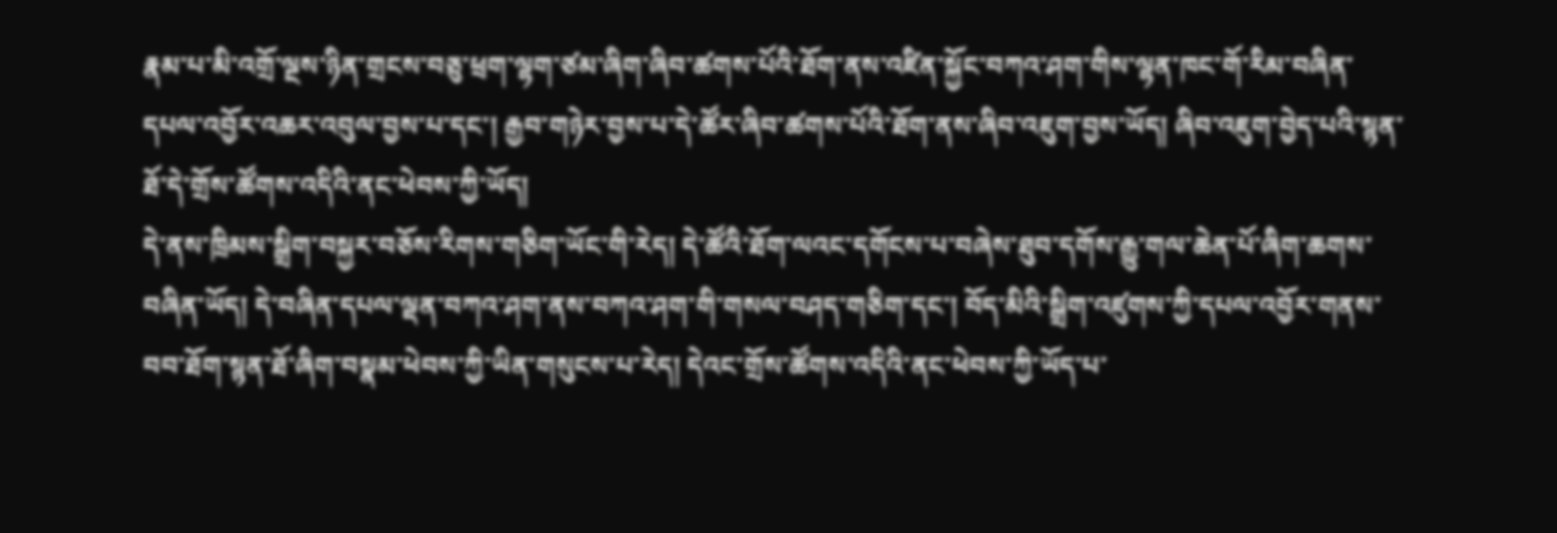རྣམ་པ་མི་འགྲོ་ལྔས་ཉིན་གྲངས་བཅུ་ཕྲག་ལྷག་ཙམ་ཞིག་ཞིབ་ཚགས་པོའི་ཐོག་ནས་འཛིན་སྐྱོང་བཀའ་ཤག་གིས་ལྷན་ཁང་གོ་རིམ་བཞིན་དཔལ་འབྱོར་འཆར་འབུལ་བྱས་པ་དང་། རྒྱབ་གཉེར་བྱས་པ་དེ་ཚོར་ཞིབ་ཚགས་པོའི་ཐོག་ནས་ཞིབ་འཇུག་བྱས་ཡོད། ཞིབ་འཇུག་བྱེད་པའི་སྙན་ཐོ་དེ་གྲོས་ཚོགས་འདིའི་ནང་ཕེབས་ཀྱི་ཡོད།
དེ་ནས་ཁྲིམས་སྒྲིག་བསྐྱར་བཅོས་རིགས་གཅིག་ཡོང་གི་རེད། དེ་ཚོའི་ཐོག་ལའང་དགོངས་པ་བཞེས་ཐུབ་དགོས་རྒྱུ་གལ་ཆེན་པོ་ཞིག་ཆགས་བཞིན་ཡོད། དེ་བཞིན་དཔལ་ལྡན་བཀའ་ཤག་ནས་བཀའ་ཤག་གི་གསལ་བཤད་གཅིག་དང་། བོད་མིའི་སྒྲིག་འཛུགས་ཀྱི་དཔལ་འབྱོར་གནས་བབ་ཐོག་སྙན་ཐོ་ཞིག་བསྣམ་ཕེབས་ཀྱི་ཡིན་གསུངས་པ་རེད། དེའང་གྲོས་ཚོགས་འདིའི་ནང་ཕེབས་ཀྱི་ཡོད་པ་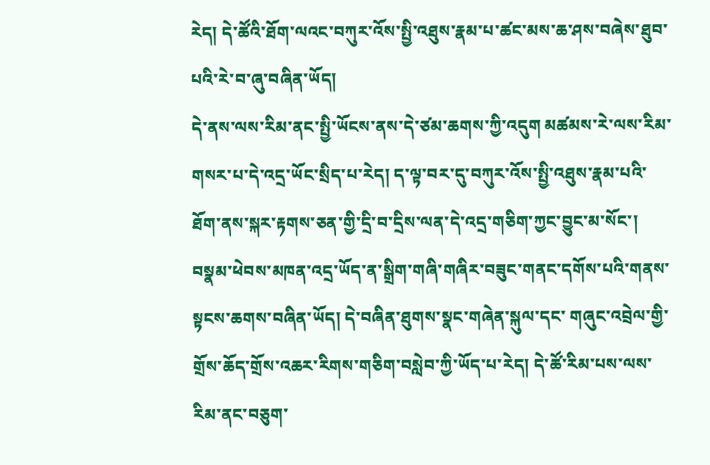རེད། དེ་ཚོའི་ཐོག་ལའང་བཀུར་འོས་སྤྱི་འཐུས་རྣམ་པ་ཚང་མས་ཆ་ཤས་བཞེས་ཐུབ་པའི་རེ་བ་ཞུ་བཞིན་ཡོད།
དེ་ནས་ལས་རིམ་ནང་སྤྱི་ཡོངས་ནས་དེ་ཙམ་ཆགས་ཀྱི་འདུག མཚམས་རེ་ལས་རིམ་གསར་པ་དེ་འདྲ་ཡོང་སྲིད་པ་རེད། ད་ལྟ་བར་དུ་བཀུར་འོས་སྤྱི་འཐུས་རྣམ་པའི་ཐོག་ནས་སྐར་རྟགས་ཅན་གྱི་དྲི་བ་དྲིས་ལན་དེ་འདྲ་གཅིག་ཀྱང་བྱུང་མ་སོང་། བསྣམ་ཕེབས་མཁན་འདྲ་ཡོད་ན་སྒྲིག་གཞི་གཞིར་བཟུང་གནང་དགོས་པའི་གནས་སྟངས་ཆགས་བཞིན་ཡོད། དེ་བཞིན་ཐུགས་སྣང་གཞེན་སྐུལ་དང་ གཞུང་འབྲེལ་གྱི་གྲོས་ཆོད་གྲོས་འཆར་རིགས་གཅིག་བསླེབ་ཀྱི་ཡོད་པ་རེད། དེ་ཚོ་རིམ་པས་ལས་རིམ་ནང་བཅུག་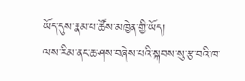ཡོད་དུས་རྣམ་པ་ཚོས་མཁྱེན་གྱི་ཡོད།
ལས་རིམ་ནང་ཆ་ཤས་བཞེས་པའི་སྐབས་སུ་རྩ་བའི་ཁ་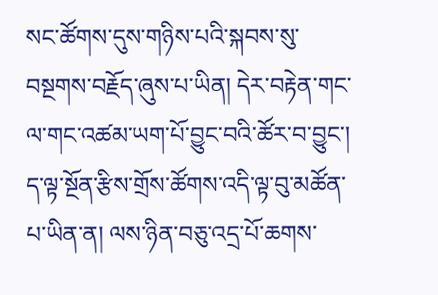སང་ཚོགས་དུས་གཉིས་པའི་སྐབས་སུ་བསྔགས་བརྗོད་ཞུས་པ་ཡིན། དེར་བརྟེན་གང་ལ་གང་འཚམ་ཡག་པོ་བྱུང་བའི་ཚོར་བ་བྱུང་། ད་ལྟ་སྔོན་རྩིས་གྲོས་ཚོགས་འདི་ལྟ་བུ་མཚོན་པ་ཡིན་ན། ལས་ཉིན་བཅུ་འདྲ་པོ་ཆགས་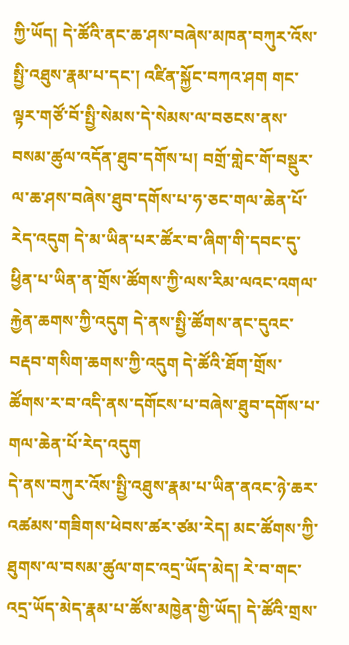ཀྱི་ཡོད། དེ་ཚོའི་ནང་ཆ་ཤས་བཞེས་མཁན་བཀུར་འོས་སྤྱི་འཐུས་རྣམ་པ་དང་། འཛིན་སྐྱོང་བཀའ་ཤག གང་ལྟར་གཙོ་བོ་སྤྱི་སེམས་དེ་སེམས་ལ་བཅངས་ནས་བསམ་ཚུལ་འདོན་ཐུབ་དགོས་པ། བགྲོ་གླེང་གོ་བསྡུར་ལ་ཆ་ཤས་བཞེས་ཐུབ་དགོས་པ་ཧ་ཅང་གལ་ཆེན་པོ་རེད་འདུག དེ་མ་ཡིན་པར་ཚོར་བ་ཞིག་གི་དབང་དུ་ཕྱིན་པ་ཡིན་ན་གྲོས་ཚོགས་ཀྱི་ལས་རིམ་ལའང་འགལ་རྐྱེན་ཆགས་ཀྱི་འདུག དེ་ནས་སྤྱི་ཚོགས་ནང་དུའང་བརྡབ་གསིག་ཆགས་ཀྱི་འདུག དེ་ཚོའི་ཐོག་གྲོས་ཚོགས་ར་བ་འདི་ནས་དགོངས་པ་བཞེས་ཐུབ་དགོས་པ་གལ་ཆེན་པོ་རེད་འདུག
དེ་ནས་བཀུར་འོས་སྤྱི་འཐུས་རྣམ་པ་ཡིན་ནའང་ཉེ་ཆར་འཚམས་གཟིགས་ཕེབས་ཚར་ཙམ་རེད། མང་ཚོགས་ཀྱི་ཐུགས་ལ་བསམ་ཚུལ་གང་འདྲ་ཡོད་མེད། རེ་བ་གང་འདྲ་ཡོད་མེད་རྣམ་པ་ཚོས་མཁྱེན་གྱི་ཡོད། དེ་ཚོའི་གྲས་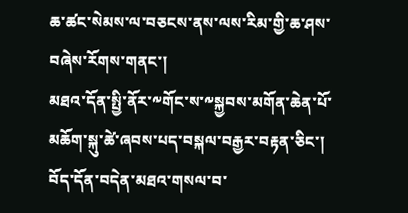ཆ་ཚང་སེམས་ལ་བཅངས་ནས་ལས་རིམ་གྱི་ཆ་ཤས་བཞེས་རོགས་གནང་།
མཐའ་དོན་སྤྱི་ནོར་༸གོང་ས་༸སྐྱབས་མགོན་ཆེན་པོ་མཆོག་སྐུ་ཚེ་ཞབས་པད་བསྐལ་བརྒྱར་བརྟན་ཅིང་། བོད་དོན་བདེན་མཐའ་གསལ་བ་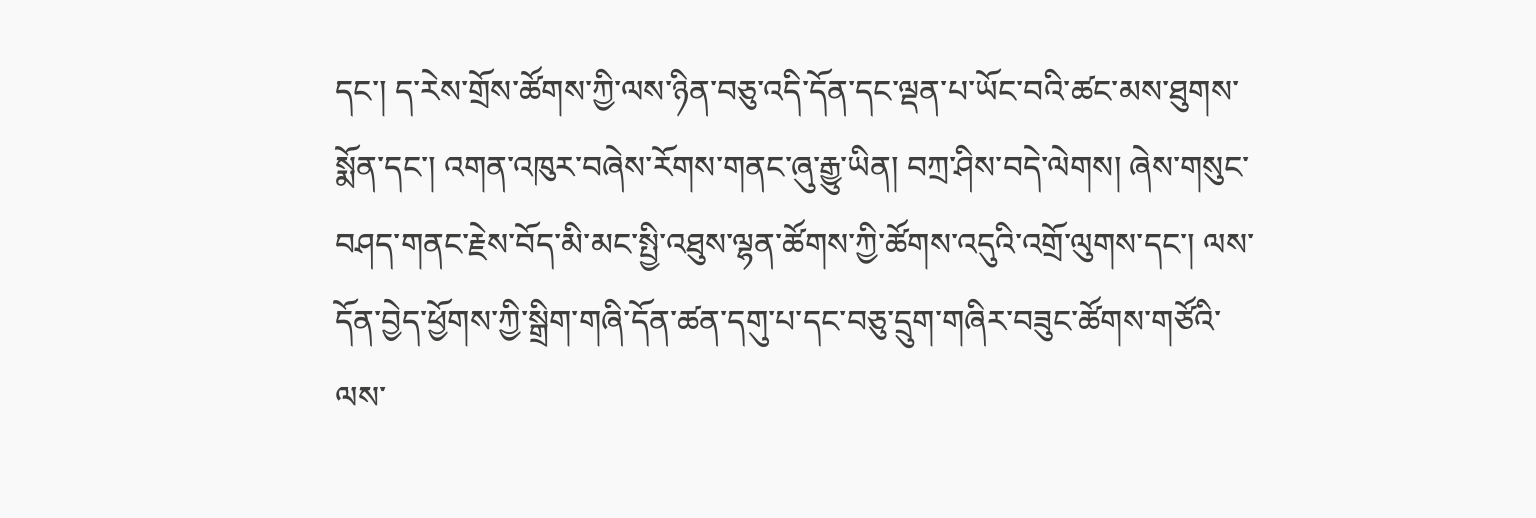དང་། ད་རེས་གྲོས་ཚོགས་ཀྱི་ལས་ཉིན་བཅུ་འདི་དོན་དང་ལྡན་པ་ཡོང་བའི་ཚང་མས་ཐུགས་སྨོན་དང་། འགན་འཁུར་བཞེས་རོགས་གནང་ཞུ་རྒྱུ་ཡིན། བཀྲ་ཤིས་བདེ་ལེགས། ཞེས་གསུང་བཤད་གནང་རྗེས་བོད་མི་མང་སྤྱི་འཐུས་ལྷན་ཚོགས་ཀྱི་ཚོགས་འདུའི་འགྲོ་ལུགས་དང་། ལས་དོན་བྱེད་ཕྱོགས་ཀྱི་སྒྲིག་གཞི་དོན་ཚན་དགུ་པ་དང་བཅུ་དྲུག་གཞིར་བཟུང་ཚོགས་གཙོའི་ལས་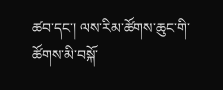ཚབ་དང་། ལས་རིམ་ཚོགས་ཆུང་གི་ཚོགས་མི་བསྐོ་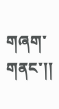གཞག་གནང་།།